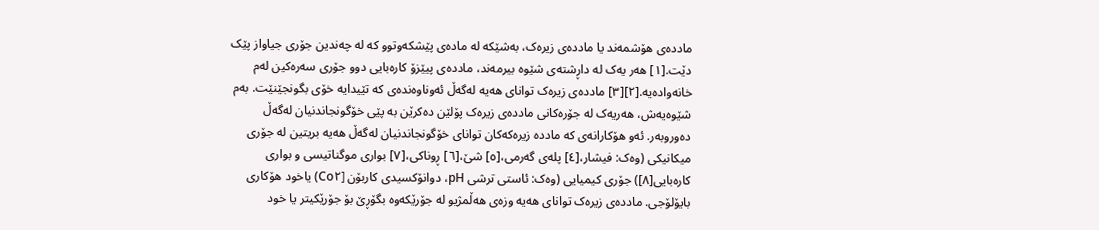ماددەی ھۆشمەند یا ماددەی زیرەک، بەشێکە لە مادەی پێشکەوتوو کە لە چەندین جۆری جیاواز پێک دێت.[١] ھەر یەک لە داڕشتەی شێوە بیرمەند، ماددەی پیێزۆ کارەبایی دوو جۆری سەرەکین لەم خانەوادەیە.[٢][٣] ماددەی زیرەک توانای ھەیە لەگەڵ ئەوناوەندەی کە تێیدایە خۆی بگونجێنێت. بەم شێوەیەش، ھەریەک لە جۆرەکانی ماددەی زیرەک پۆلێن دەکرێن بە پێی خۆگونجاندنیان لەگەڵ دەوروبەر. ئەو ھۆکارانەی کە ماددە زیرەکەکان توانای خۆگونجاندنیان لەگەڵ ھەیە بریتین لە جۆری میکانیکی (وەک: فیشار،[٤] پلەی گەرمی،[٥] شێ،[٦] ڕوناکی،[٧] بواری موگناتیسی و بواری کارەبایی[٨]) جۆری کیمیایی (وەک: ئاستی ترشی pH، دوانۆکسیدی کاربۆن [Co٢) یاخود ھۆکاری بایۆلۆجی. ماددەی زیرەک توانای ھەیە وزەی ھەڵمژیو لە جۆرێکەوە بگۆڕێ بۆ جۆرێکیتر یا خود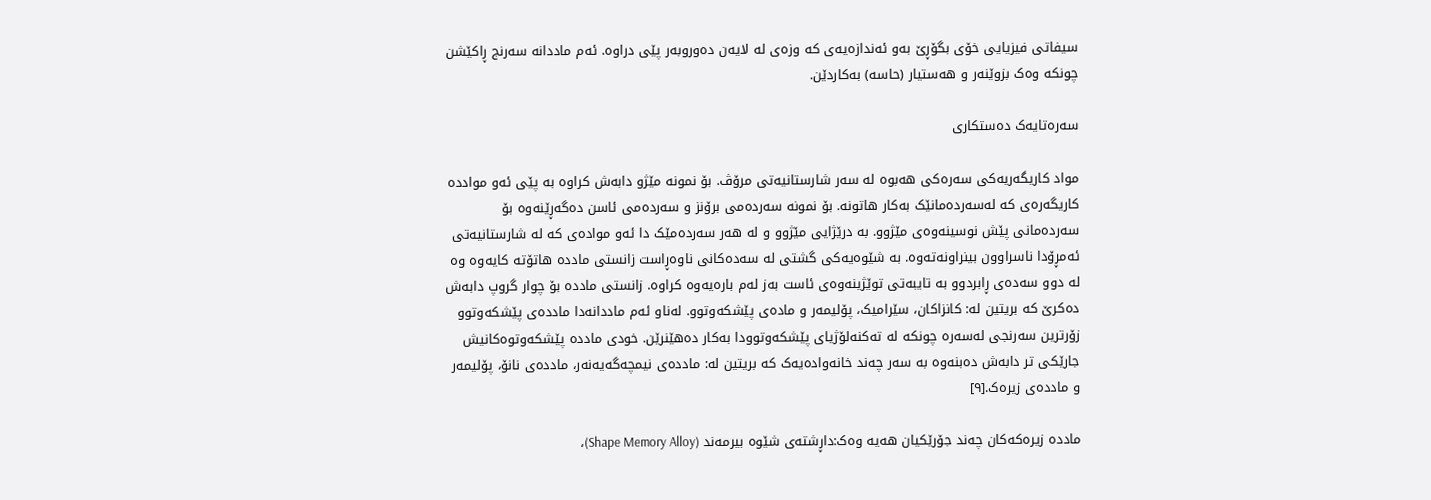سیفاتی فیزیایی خۆی بگۆڕێ بەو ئەندازەیەی کە وزەی لە لایەن دەوروبەر پێی دراوە. ئەم ماددانە سەرنج ڕاکێشن چونکە وەک بزوێنەر و ھەستیار (حاسە) بەکاردێن.

سەرەتایەک دەستکاری

مواد کاریگەریەکی سەرەکی ھەبوە لە سەر شارستانیەتی مرۆڤ. بۆ نمونە مێژو دابەش کراوە بە پێی ئەو مواددە کاریگەرەی کە لەسەردەمانێک بەکار ھاتونە. بۆ نمونە سەردەمی برۆنز و سەردەمی ئاسن دەگەڕێنەوە بۆ سەردەمانی پێش نوسینەوەی مێژوو. بە درێژایی مێژوو و لە ھەر سەردەمێک دا ئەو موادەی کە لە شارستانیەتی ئەمڕۆدا ناسراوون بینراونەتەوە. بە شێوەیەکی گشتی لە سەدەکانی ناوەڕاست زانستی ماددە ھاتۆتە کایەوە وە لە دوو سەدەی ڕابردوو بە تایبەتی توێژینەوەی ئاست بەز لەم بارەیەوە کراوە. زانستی ماددە بۆ چوار گروپ دابەش دەکرێ کە بریتین لە: کانزاکان، سێرامیک، پۆلیمەر و مادەی پێشکەوتوو. لەناو ئەم ماددانەدا ماددەی پێشکەوتوو زۆرترین سەرنجی لەسەرە چونکە لە تەکنەلۆژیای پێشکەوتوودا بەکار دەھێنرێن. خودی ماددە پێشکەوتوەکانیش جارێکی تر دابەش دەبنەوە بە سەر چەند خانەوادەیەک کە بریتین لە: ماددەی نیمچەگەیەنەر، ماددەی نانۆ، پۆلیمەر و ماددەی زیرەک.[٩]

ماددە زیرەکەکان چەند جۆرێکیان ھەیە وەک:داڕشتەی شێوە بیرمەند (Shape Memory Alloy)،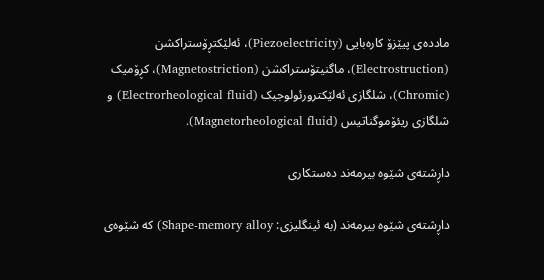ماددەی پیێزۆ کارەبایی (Piezoelectricity)، ئەلێکتڕۆستراکشن (Electrostruction)، ماگنیتۆستراکشن (Magnetostriction)، کڕۆمیک (Chromic)، شلگازی ئەلێکترورئولوجیک (Electrorheological fluid) و شلگازی ریئۆموگناتیس (Magnetorheological fluid).

داڕشتەی شێوە بیرمەند دەستکاری

داڕشتەی شێوە بیرمەند (بە ئینگلیزی: Shape-memory alloy) کە شێوەی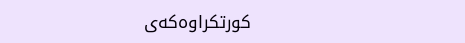کورتکراوەکەی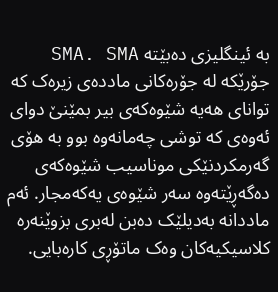بە ئینگلیزی دەبێتە SMA. SMA جۆرێکە لە جۆرەکانی ماددەی زیرەک کە توانای ھەیە شێوەکەی بیر بمێنێ دوای ئەوەی کە توشی چەمانەوە بوو بە ھۆی گەرمکردنێکی موناسیب شێوەکەی دەگەڕێتەوە سەر شێوەی یەکەمجار. ئەم ماددانە بەدیلێک دەبن لەبری بزوێنەرە کلاسیکیەکان وەک ماتۆڕی کارەبایی.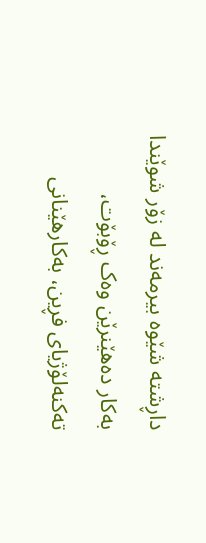داڕشتە شێوە بیرمەند لە زۆر شوێندا بەکار دەھێنرێن وەک ڕۆبۆت، تەکنەلۆژیای فڕین، بەکارھێنانی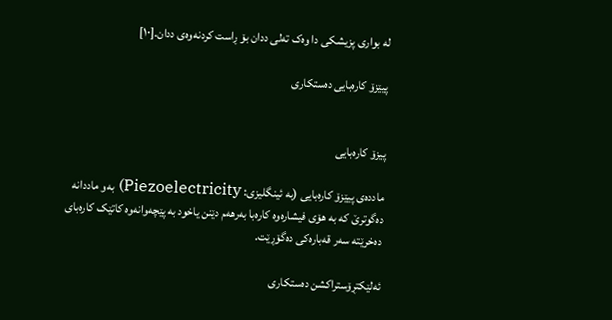لە بواری پزیشکی دا وەک تەلی ددان بۆ ڕاست کردنەوەی ددان.[١٠]

پیێزۆ کارەبایی دەستکاری


پیزۆ کارەبایی

ماددەی پیێزۆ کارەبایی (بە ئینگلیزی: Piezoelectricity) بەو ماددانە دەگوترێ کە بە ھۆی فیشارەوە کارەبا بەرھەم دێنن یاخود بە پێچەوانەوە کاتێک کارەبای دەخرێتە سەر قەبارەکی دەگۆڕێت.

ئەلێکتڕۆستراکشن دەستکاری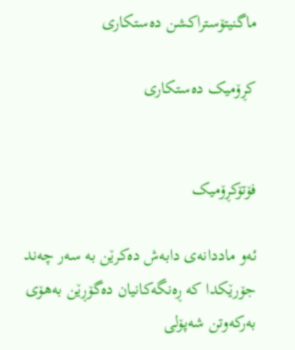ماگنیتۆستراکشن دەستکاری

کڕۆمیک دەستکاری


فۆتۆکڕۆمیک

ئەو ماددانەی دابەش دەکرێن بە سەر چەند جۆرێکدا کە ڕەنگەکانیان دەگۆڕێن بەهۆی بەرکەوتن شەپۆلی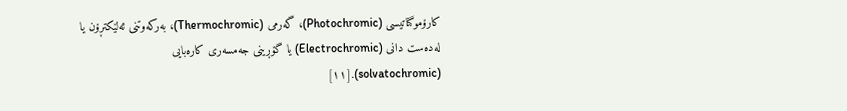کارۆموگناتیسی (Photochromic)، گەرمی (Thermochromic)، بەرکەوتنی ئەلێکتڕۆن یا لەدەست دانی (Electrochromic) یا گۆڕینی جەمسەری کارەبایی (solvatochromic).[١١]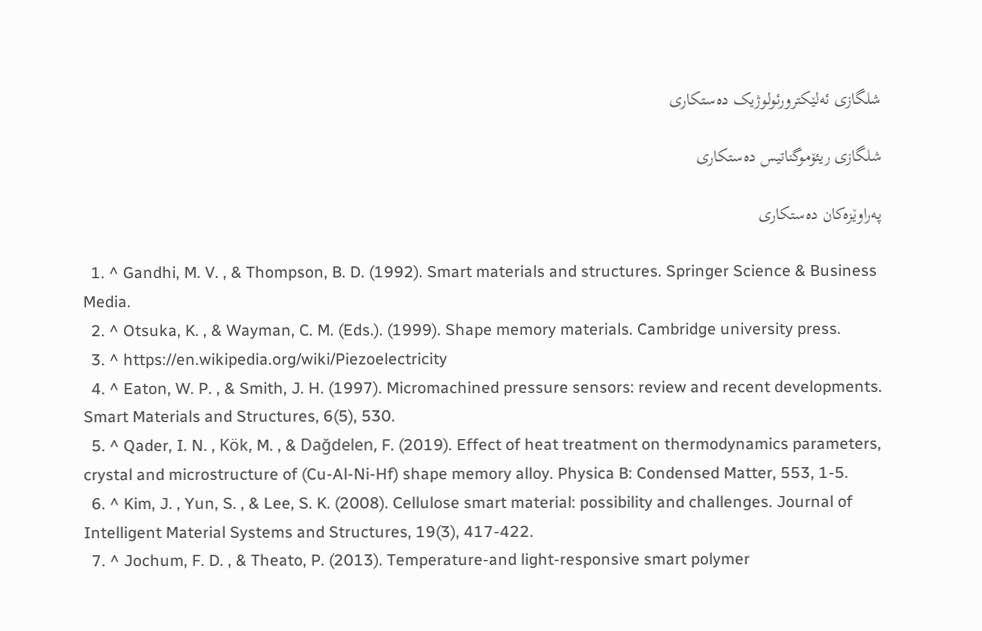شلگازی ئەلێکترورئولوژیک دەستکاری

شلگازی ریئۆموگناتیس دەستکاری

پەراوێزەکان دەستکاری

  1. ^ Gandhi, M. V. , & Thompson, B. D. (1992). Smart materials and structures. Springer Science & Business Media.
  2. ^ Otsuka, K. , & Wayman, C. M. (Eds.). (1999). Shape memory materials. Cambridge university press.
  3. ^ https://en.wikipedia.org/wiki/Piezoelectricity
  4. ^ Eaton, W. P. , & Smith, J. H. (1997). Micromachined pressure sensors: review and recent developments. Smart Materials and Structures, 6(5), 530.
  5. ^ Qader, I. N. , Kök, M. , & Dağdelen, F. (2019). Effect of heat treatment on thermodynamics parameters, crystal and microstructure of (Cu-Al-Ni-Hf) shape memory alloy. Physica B: Condensed Matter, 553, 1-5.
  6. ^ Kim, J. , Yun, S. , & Lee, S. K. (2008). Cellulose smart material: possibility and challenges. Journal of Intelligent Material Systems and Structures, 19(3), 417-422.
  7. ^ Jochum, F. D. , & Theato, P. (2013). Temperature-and light-responsive smart polymer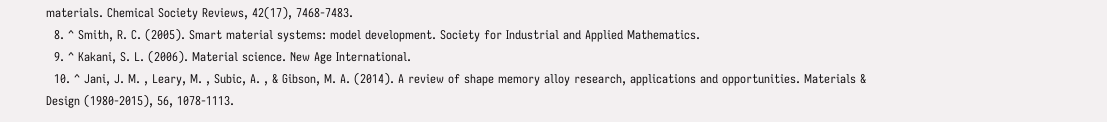materials. Chemical Society Reviews, 42(17), 7468-7483.
  8. ^ Smith, R. C. (2005). Smart material systems: model development. Society for Industrial and Applied Mathematics.
  9. ^ Kakani, S. L. (2006). Material science. New Age International.
  10. ^ Jani, J. M. , Leary, M. , Subic, A. , & Gibson, M. A. (2014). A review of shape memory alloy research, applications and opportunities. Materials & Design (1980-2015), 56, 1078-1113.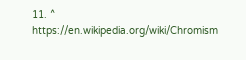11. ^ https://en.wikipedia.org/wiki/Chromism